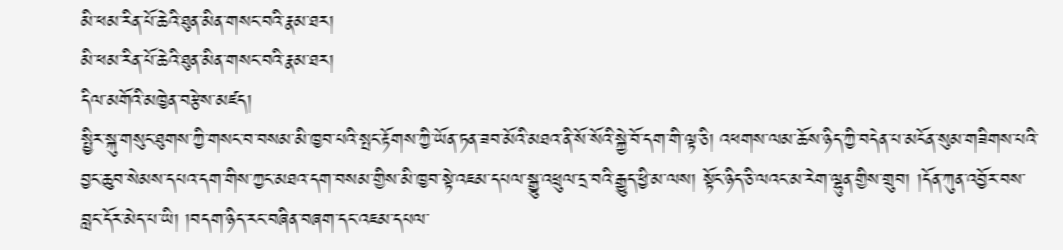མི་ཕམ་རིན་པོ་ཆེའི་ཐུན་མིན་གསང་བའི་རྣམ་ཐར།
མི་ཕམ་རིན་པོ་ཆེའི་ཐུན་མིན་གསང་བའི་རྣམ་ཐར།
དིལ་མགོའི་མཁྱེན་བརྩེས་མཛད།
སྤྱིར་སྐུ་གསུང་ཐུགས་ཀྱི་གསང་བ་བསམ་མི་ཁྱབ་པའི་སྤང་རྟོགས་ཀྱི་ཡོན་ཏན་ཟབ་མོའི་མཐའ་ནི་སོ་སོའི་སྐྱེ་བོ་དག་གི་ལྟ་ཅི། འཕགས་ལམ་ཆོས་ཉིད་ཀྱི་བདེན་པ་མངོན་སུམ་གཟིགས་པའི་བྱང་ཆུབ་སེམས་དཔའ་དག་གིས་ཀྱང་མཐའ་དག་བསམ་གྱིས་མི་ཁྱབ་སྟེ་འཇམ་དཔལ་སྒྱུ་འཕྲུལ་དྲ་བའི་རྒྱུད་ཕྱི་མ་ལས། སྟོང་ཉིད་ཅི་ལའང་མ་རེག་ལྷུན་གྱིས་གྲུབ། །དོན་ཀུན་འབྱོར་བས་བླང་དོར་མེད་པ་ཡི། །བདག་ཉིད་རང་བཞིན་བཞག་དང་འཇམ་དཔལ་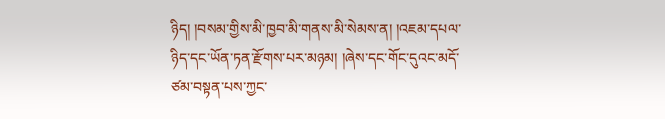ཉིད། །བསམ་གྱིས་མི་ཁྱབ་མི་གནས་མི་སེམས་ན། །འཇམ་དཔལ་ཉིད་དང་ཡོན་ཏན་རྫོགས་པར་མཉམ། །ཞེས་དང་གོང་དུའང་མདོ་ཙམ་བསྟན་པས་ཀྱང་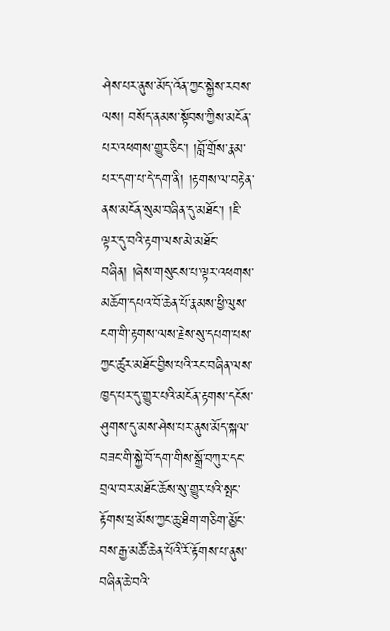ཤེས་པར་ནུས་མོད་འོན་ཀྱང་སྐྱེས་རབས་ལས། བསོད་ནམས་སྟོབས་ཀྱིས་མངོན་པར་འཕགས་གྱུར་ཅིང་། །བློ་གྲོས་རྣམ་པར་དག་པ་དེ་དག་ནི། །རྟགས་ལ་བརྟེན་ནས་མངོན་སུམ་བཞིན་དུ་མཐོང་། །ཇི་ལྟར་དུ་བའི་རྟག་ལས་མེ་མཐོང་བཞིན། །ཞེས་གསུངས་པ་ལྟར་འཕགས་མཆོག་དཔའ་བོ་ཆེན་པོ་རྣམས་ཕྱི་ལུས་ངག་གི་རྟགས་ལས་རྗེས་སུ་དཔག་པས་ཀྱང་ཚུར་མཐོང་བྱིས་པའི་རང་བཞིན་ལས་ཁྱད་པར་དུ་གྱུར་པའི་མངོན་རྟགས་དངོས་ཤུགས་དུ་མས་ཤེས་པར་ནུས་མོད་སྐལ་བཟང་གི་སྐྱེ་བོ་དག་གིས་སྒྲོ་བཀུར་དང་བྲལ་བར་མཐོང་ཆོས་སུ་གྱུར་པའི་སྤང་རྟོགས་ཕྲ་མོས་ཀྱང་ཆུ་ཐིག་གཅིག་མྱོང་བས་རྒྱ་མཚོ་ཆེན་པོའི་རོ་རྟོགས་པ་ནུས་བཞིན་ཆེ་བའི་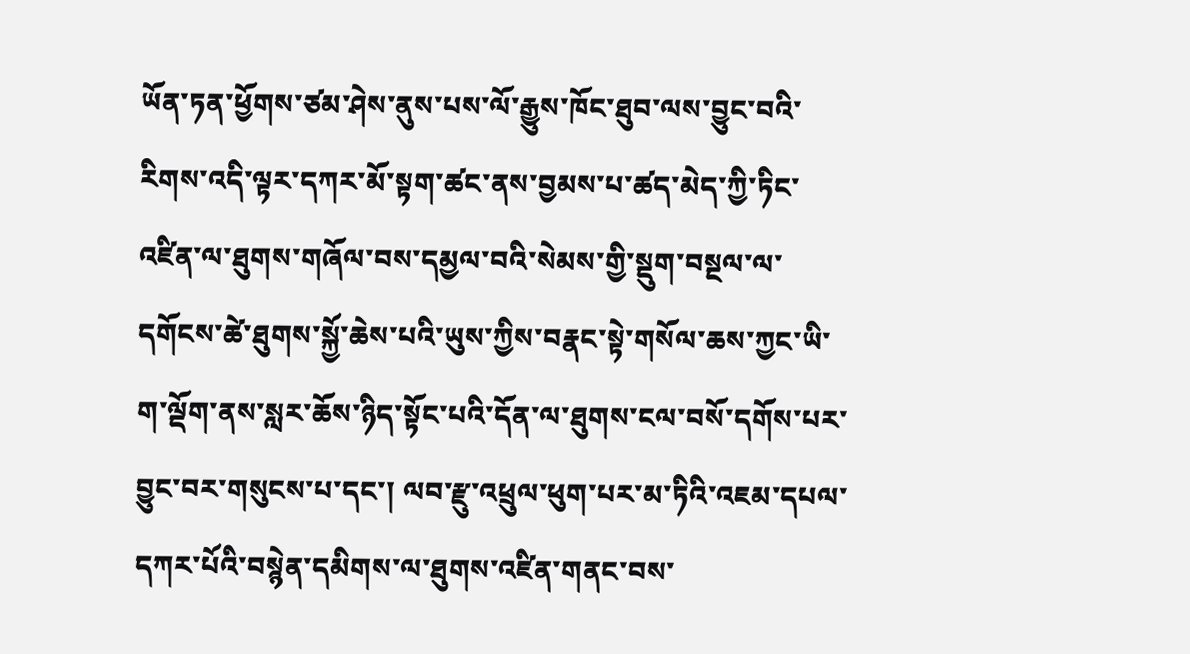ཡོན་ཏན་ཕྱོགས་ཙམ་ཤེས་ནུས་པས་ལོ་རྒྱུས་ཁོང་ཐུབ་ལས་བྱུང་བའི་རིགས་འདི་ལྟར་དཀར་མོ་སྟག་ཚང་ནས་བྱམས་པ་ཚད་མེད་ཀྱི་ཏིང་འཛིན་ལ་ཐུགས་གཞོལ་བས་དམྱལ་བའི་སེམས་གྱི་སྡུག་བསྔལ་ལ་དགོངས་ཚེ་ཐུགས་སྐྱོ་ཆེས་པའི་ཡུས་ཀྱིས་བརྣང་སྟེ་གསོལ་ཆས་ཀྱང་ཡི་ག་ལྡོག་ནས་སླར་ཆོས་ཉིད་སྟོང་པའི་དོན་ལ་ཐུགས་ངལ་བསོ་དགོས་པར་བྱུང་བར་གསུངས་པ་དང་། ལབ་རྫུ་འཕྲུལ་ཕུག་པར་མ་ཏིའི་འཇམ་དཔལ་དཀར་པོའི་བསྙེན་དམིགས་ལ་ཐུགས་འཛིན་གནང་བས་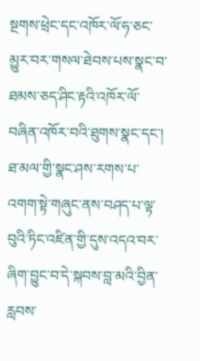སྔགས་ཕྲེང་དང་འཁོར་ལོ་ཧ་ཅང་མྱུར་བར་གསལ་ཐེབས་པས་སྣང་བ་ཐམས་ཅད་ཤིང་རྟའི་འཁོར་ལོ་བཞིན་འཁོར་བའི་ཐུགས་སྣང་དང་། ཐ་མལ་གྱི་སྣང་ཤས་རགས་པ་འགག་སྟེ་གཞུང་ནས་བཤད་པ་ལྟ་བུའི་ཏིང་འཛིན་གྱི་དུས་འདའ་བར་ཞིག་བྱུང་བ་དེ་སྐབས་བླ་མའི་བྱིན་རླབས་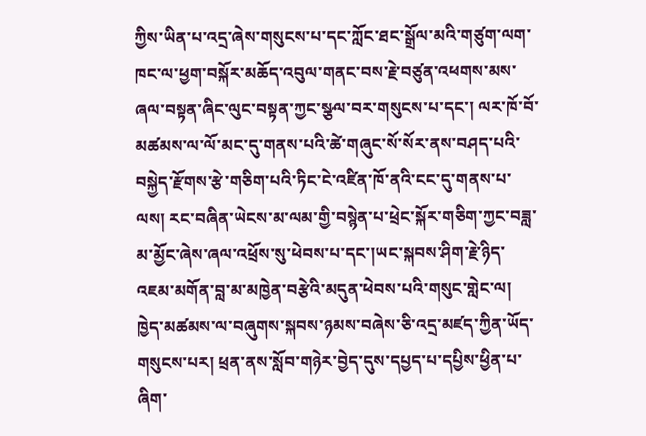ཀྱིས་ཡིན་པ་འདྲ་ཞེས་གསུངས་པ་དང་ཀློང་ཐང་སྒྲོལ་མའི་གཙུག་ལག་ཁང་ལ་ཕྱག་བསྐོར་མཆོད་འབུལ་གནང་བས་རྗེ་བཙུན་འཕགས་མས་ཞལ་བསྟན་ཞིང་ལུང་བསྟན་ཀྱང་སྩལ་བར་གསུངས་པ་དང་། ལར་ཁོ་བོ་མཚམས་ལ་ལོ་མང་དུ་གནས་པའི་ཚེ་གཞུང་སོ་སོར་ནས་བཤད་པའི་བསྐྱེད་རྫོགས་རྩེ་གཅིག་པའི་ཏིང་ངེ་འཛིན་ཁོ་ནའི་ངང་དུ་གནས་པ་ལས། རང་བཞིན་ཡེངས་མ་ལམ་གྱི་བསྙེན་པ་ཕྲེང་སྐོར་གཅིག་ཀྱང་བཟླ་མ་མྱོང་ཞེས་ཞལ་འཕྲོས་སུ་ཕེབས་པ་དང་།ཡང་སྐབས་ཤིག་རྗེ་ཉིད་འཇམ་མགོན་བླ་མ་མཁྱེན་བརྩེའི་མདུན་ཕེབས་པའི་གསུང་གླེང་ལ། ཁྱེད་མཚམས་ལ་བཞུགས་སྐབས་ཉམས་བཞེས་ཅི་འདྲ་མཛད་ཀྱིན་ཡོད་གསུངས་པར། ཕྲན་ནས་སློབ་གཉེར་བྱེད་དུས་དཔྱད་པ་དཔྱིས་ཕྱིན་པ་ཞིག་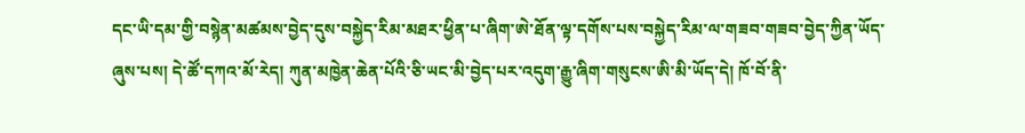དང་ཡི་དམ་གྱི་བསྙེན་མཚམས་བྱེད་དུས་བསྐྱེད་རིམ་མཐར་ཕྱིན་པ་ཞིག་ཨེ་ཐོན་ལྟ་དགོས་པས་བསྐྱེད་རིམ་ལ་གཟབ་གཟབ་བྱེད་ཀྱིན་ཡོད་ཞུས་པས། དེ་ཚོ་དཀའ་མོ་རེད། ཀུན་མཁྱེན་ཆེན་པོའི་ཅི་ཡང་མི་བྱེད་པར་འདུག་རྒྱུ་ཞིག་གསུངས་ཨི་མི་ཡོད་དེ། ཁོ་བོ་ནི་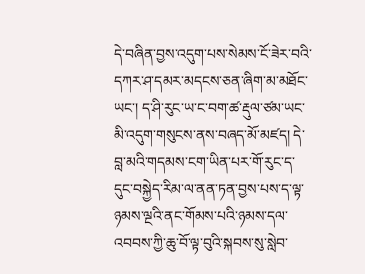དེ་བཞིན་བྱས་འདུག་པས་སེམས་ངོ་ཟེར་བའི་དཀར་ཤ་དམར་མདངས་ཅན་ཞིག་མ་མཐོང་ཡང་། ད་ཤི་རུང་ཡ་ང་བག་ཚ་རྡུལ་ཙམ་ཡང་མི་འདུག་གསུངས་ནས་བཞད་མོ་མཛད། དེ་བླ་མའི་གདམས་ངག་ཡིན་པར་གོ་རུང་ད་དུང་བསྐྱེད་རིམ་ལ་ནན་ཏན་བྱས་པས་ད་ལྟ་ཉམས་ལྔའི་ནང་གོམས་པའི་ཉམས་དལ་འབབས་ཀྱི་ཆུ་བོ་ལྟ་བུའི་སྐབས་སུ་སླེབ་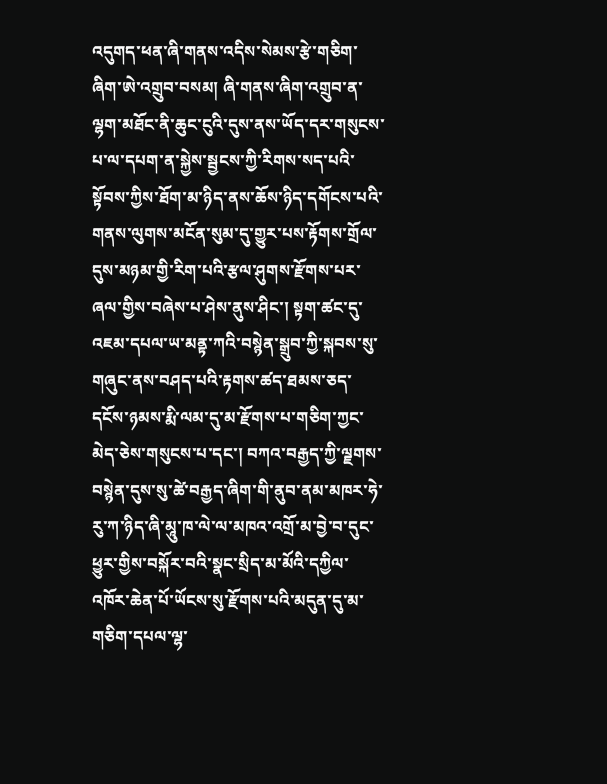འདུགད་ཕན་ཞི་གནས་འདིས་སེམས་རྩེ་གཅིག་ཞིག་ཨེ་འགྲུབ་བསམ། ཞི་གནས་ཞིག་འགྲུབ་ན་ལྷག་མཐོང་ནི་ཆུང་ངུའི་དུས་ནས་ཡོད་དར་གསུངས་པ་ལ་དཔག་ན་སྐྱེས་སྦྱངས་ཀྱི་རིགས་སད་པའི་སྟོབས་ཀྱིས་ཐོག་མ་ཉིད་ནས་ཆོས་ཉིད་དགོངས་པའི་གནས་ལུགས་མངོན་སུམ་དུ་གྱུར་པས་རྟོགས་གྲོལ་དུས་མཉམ་གྱི་རིག་པའི་རྩལ་ཤུགས་རྫོགས་པར་ཞལ་གྱིས་བཞེས་པ་ཤེས་ནུས་ཤིང་། སྟག་ཚང་དུ་འཇམ་དཔལ་ཡ་མནྟ་ཀའི་བསྙེན་སྒྲུབ་ཀྱི་སྐབས་སུ་གཞུང་ནས་བཤད་པའི་རྟགས་ཚད་ཐམས་ཅད་དངོས་ཉམས་རྨི་ལམ་དུ་མ་རྫོགས་པ་གཅིག་ཀྱང་མེད་ཅེས་གསུངས་པ་དང་། བཀའ་བརྒྱད་ཀྱི་ལྗགས་བསྙེན་དུས་སུ་ཚེ་བརྒྱད་ཞིག་གི་ནུབ་ནམ་མཁར་ཧེ་རུ་ཀ་ཉིད་ཞི་མཱུ་ཁ་ལེ་ལ་མཁའ་འགྲོ་མ་བྱེ་བ་དུང་ཕྱུར་གྱིས་བསྐོར་བའི་སྣང་སྲིད་མ་མོའི་དཀྱིལ་འཁོར་ཆེན་པོ་ཡོངས་སུ་རྫོགས་པའི་མདུན་དུ་མ་གཅིག་དཔལ་ལྷ་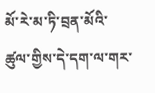མོ་རེ་མ་ཏི་བྲན་མོའི་ཚུལ་གྱིས་དེ་དག་ལ་གར་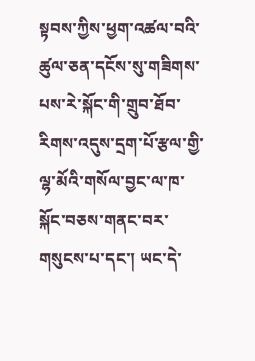སྟབས་ཀྱིས་ཕྱག་འཚལ་བའི་ཚུལ་ཅན་དངོས་སུ་གཟིགས་པས་རེ་སྐོང་གི་གྲུབ་ཐོབ་རིགས་འདུས་དྲག་པོ་རྩལ་གྱི་ལྷ་མོའི་གསོལ་བྱང་ལ་ཁ་སྐོང་བཅས་གནང་བར་གསུངས་པ་དང་། ཡང་དེ་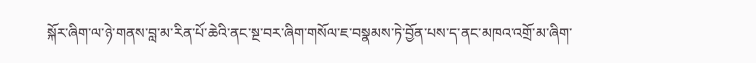སྐོར་ཞིག་ལ་ཉེ་གནས་བླ་མ་རིན་པོ་ཆེའི་ནང་སྔ་བར་ཞིག་གསོལ་ཇ་བསྣམས་ཏེ་བྱོན་པས་ད་ནང་མཁའ་འགྲོ་མ་ཞིག་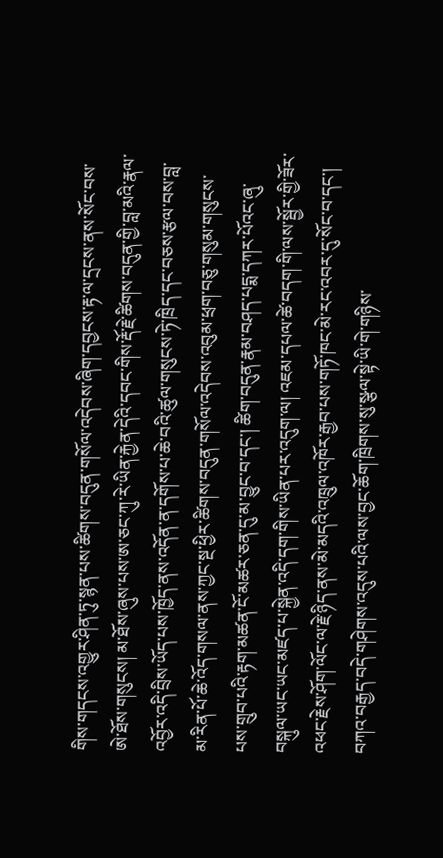གིས་གདངས་འགྱུར་ཤིན་ཏུ་སྙན་པས་ཚིགས་བདུན་གསོལ་འདེབས་ཞིག་དབྱངས་རྟ་ལ་དྲངས་ནས་སོང་བས་ཨེ་ཐོས་གསུངས། མ་ཐོས་ཞུས་པས་ཨ་ཅང་ཀུ་རེ་ཡིན་རྐྱེན་དེའི་དབང་གིས་རྡོ་རྗེ་ཚིགས་བདུན་གྱི་བླ་མའི་རྣལ་འབྱོར་འདི་བྲིས་ཡོད་པས་ཁྱོད་ནས་འདོན་ན་དགོས་པ་ཆེ་བའི་ཚུལ་གསུངས་ཏེ་ཁྲིད་དང་བཅས་རྩལ་བས་བླ་མ་རིན་པོ་ཆེ་འོད་གསལ་ནས་ཀྱང་སྔ་ཕྱིར་ཚིགས་བདུན་གསོལ་འདེབས་འབུམ་ཕྲག་བཅུ་གསུམ་གསུངས་པས་གྲུབ་པའི་རྟག་མཚན་ངོ་མཚར་ཅན་དུ་མ་བྱུང་བ་དང་། ཚིག་བདུན་རྣམ་བཤད་པདྨ་དཀར་པོའང་ཞུ་བསྐུལ་ཡང་ཡང་མཛད་པ་སྐྱེན་འདི་དག་གིས་ཡིན་པར་འདུག་ལ། འཇམ་དཔལ་ཚེ་བདག་གི་ལས་སྦྱོར་གྱི་ཟོར་འཕང་རྗེས་ཤོག་ལོང་ལ་རྗེ་ཉིད་ནས་མེ་མདའི་འཁྲུལ་འཁོར་རྒྱབ་པས་གཏོ་ཁང་མེ་རང་འབར་དུ་སོང་བ་དང་། བཀའ་བརྒྱད་བདེ་གཤེགས་འདུས་པའི་ལས་བྱང་ཆོག་ཁྲིགས་སུ་སྩལ་སྟེ་ཡི་གེ་གཉིས་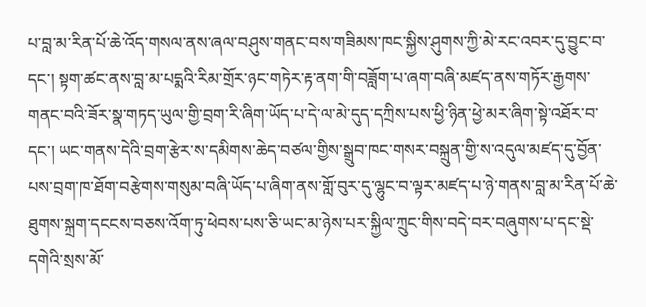པ་བླ་མ་རིན་པོ་ཆེ་འོད་གསལ་ནས་ཞལ་བཤུས་གནང་བས་གཟིམས་ཁང་སྐྱིས་ཤུགས་ཀྱི་མེ་རང་འབར་དུ་བྱུང་བ་དང་། སྟག་ཚང་ནས་བླ་མ་པདྨའི་རིམ་གྲོར་ཉང་གཏེར་རྟ་ནག་གི་བཟློག་པ་ཞག་བཞི་མཛད་ནས་གཏོར་རྒྱགས་གནང་བའི་ཟོར་སྣ་གཏད་ཡུལ་གྱི་བྲག་རི་ཞིག་ཡོད་པ་དེ་ལ་མེ་དུད་དཀྲིས་པས་ཕྱི་ཉིན་ཕྱེ་མར་ཞིག་སྟེ་འཐོར་བ་དང་། ཡང་གནས་དེའི་བྲག་རྩེར་ས་དམིགས་ཆེད་བཙལ་གྱིས་སྒྲུབ་ཁང་གསར་བསྐྲུན་གྱི་ས་འདུལ་མཛད་དུ་བྱོན་པས་བྲག་ཁ་ཐོག་བརྩེགས་གསུམ་བཞི་ཡོད་པ་ཞིག་ནས་གློ་བུར་དུ་ལྷུང་བ་ལྟར་མཛད་པ་ཉེ་གནས་བླ་མ་རིན་པོ་ཆེ་ཐུགས་སྐྲག་དངངས་བཅས་འོག་ཏུ་ཕེབས་པས་ཅི་ཡང་མ་ཉེས་པར་སྐྱིལ་ཀྲུང་གིས་བདེ་བར་བཞུགས་པ་དང་སྡེ་དགེའི་སྲས་མོ་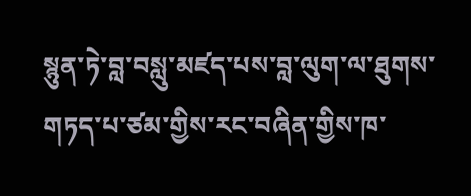སྙུན་ཏེ་བླ་བསླུ་མཛད་པས་བླ་ལུག་ལ་ཐུགས་གཏད་པ་ཙམ་གྱིས་རང་བཞིན་གྱིས་ཁ་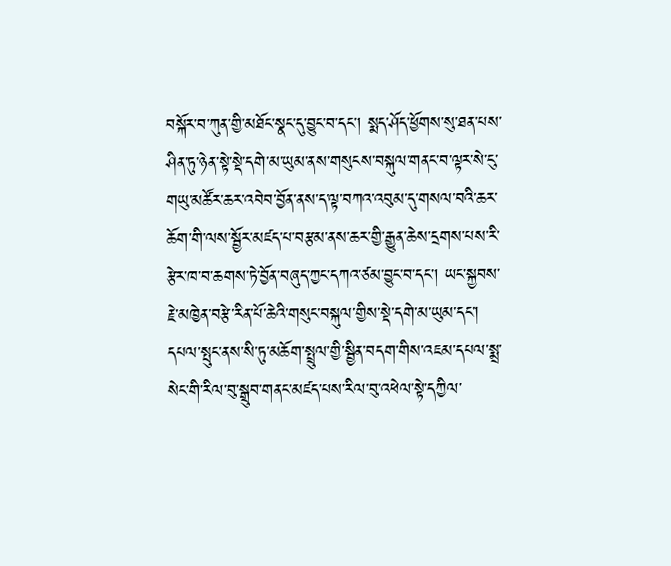བསྐོར་བ་ཀུན་གྱི་མཐོང་སྣང་དུ་བྱུང་བ་དང་། སྨད་ཤོད་ཕྱོགས་སུ་ཐན་པས་ཤིན་ཏུ་ཉེན་སྟེ་སྡེ་དགེ་མ་ཡུམ་ནས་གསུངས་བསྐུལ་གནང་བ་ལྟར་སེ་ངུ་གཡུ་མཚོར་ཆར་འབེབ་བྱོན་ནས་ད་ལྟ་བཀའ་འབུམ་དུ་གསལ་བའི་ཆར་ཆོག་གི་ལས་སྦྱོར་མཛད་པ་བརྩམ་ནས་ཆར་གྱི་རྒྱུན་ཆེས་དྲགས་པས་རི་རྩེར་ཁ་བ་ཆགས་ཏེ་བྱོན་བཞུད་ཀྱང་དཀའ་ཙམ་བྱུང་བ་དང་། ཡང་སྐྱབས་རྗེ་མཁྱེན་བརྩེ་རིན་པོ་ཆེའི་གསུང་བསྐུལ་གྱིས་སྡེ་དགེ་མ་ཡུམ་དང་། དཔལ་སྤུང་ནས་སི་ཏུ་མཆོག་སྤྲུལ་གྱི་སྦྱིན་བདག་གིས་འཇམ་དཔལ་སྨྲ་སེང་གི་རིལ་བུ་སྒྲུབ་གནང་མཛད་པས་རིལ་བུ་འཕེལ་སྟེ་དཀྱིལ་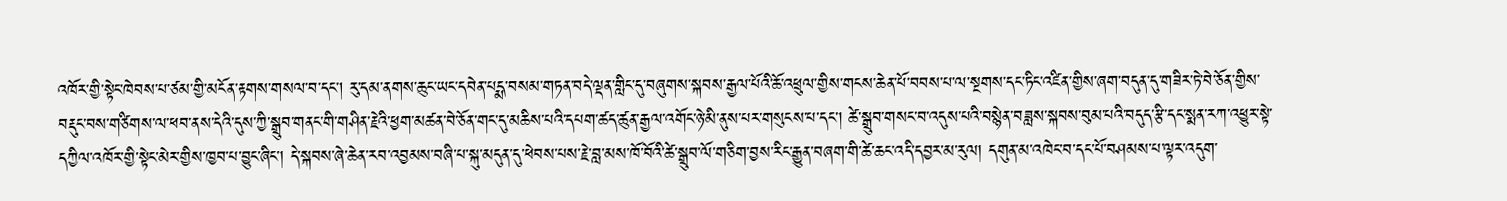འཁོར་གྱི་སྟེང་ཁེབས་པ་ཙམ་གྱི་མངོན་རྟགས་གསལ་བ་དང་། རུ་དམ་ནགས་ཆུང་ཡང་དབེན་པདྨ་བསམ་གཏན་བདེ་ལྡན་གླིང་དུ་བཞུགས་སྐབས་རྒྱལ་པོའི་ཆོ་འཕྲུལ་གྱིས་གངས་ཆེན་པོ་བབས་པ་ལ་སྔགས་དང་ཏིང་འཛིན་གྱིས་ཞག་བདུན་དུ་གཟིར་ཏེ་བེ་ཅོན་གྱིས་བརྡུང་བས་གཙིགས་ལ་ཕབ་ནས་དེའི་དུས་ཀྱི་སྒྲུབ་གནང་གི་གཤིན་རྗེའི་ཕྱག་མཚན་བེ་ཅོན་གང་དུ་མཆིས་པའི་དཔག་ཚད་ཚུན་རྒྱལ་འགོང་ཉེ་མི་ནུས་པར་གསུངས་པ་དང་། ཚེ་སྒྲུབ་གསང་བ་འདུས་པའི་བསྙེན་བཟླས་སྐབས་བུམ་པའི་བདུད་རྩི་དང་སྨན་རཀ་འཕྱུར་སྟེ་དཀྱིལ་འཁོར་གྱི་སྟེང་མེར་གྱིས་ཁྱབ་པ་བྱུང་ཞིང་། དེ་སྐབས་ཞེ་ཆེན་རབ་འབྱམས་བཞི་པ་སྐུ་མདུན་དུ་ཕེབས་པས་རྗེ་བླ་མས་ཁོ་བོའི་ཚེ་སྒྲུབ་ལོ་གཅིག་བྱས་རིང་རྒྱུན་བཞག་གི་ཚེ་ཆང་འདི་དབྱར་མ་རུལ། དགུན་མ་འཁེང་བ་དང་པོ་བཤམས་པ་ལྟར་འདུག་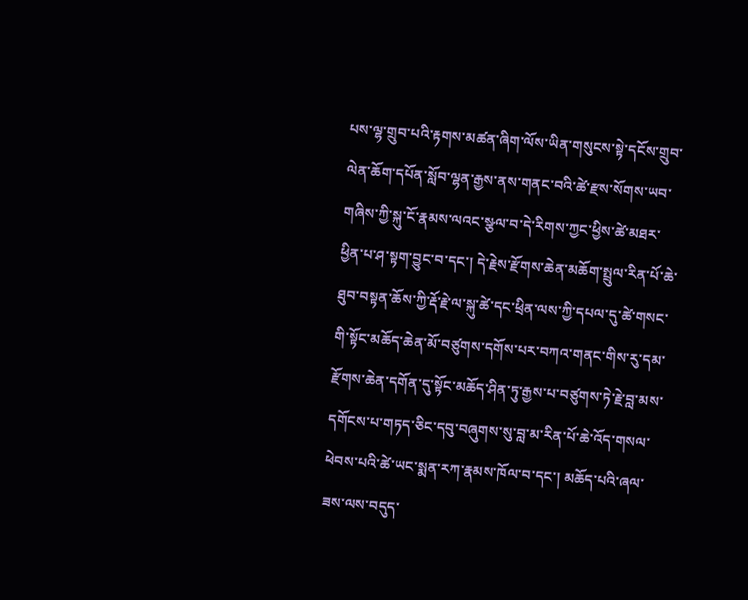པས་ལྷ་གྲུབ་པའི་རྟགས་མཚན་ཞིག་ལོས་ཡིན་གསུངས་སྟེ་དངོས་གྲུབ་ལེན་ཆོག་དཔོན་སློབ་ལྷན་རྒྱས་ནས་གནང་བའི་ཚེ་རྫས་སོགས་ཡབ་གཞིས་ཀྱི་སྐུ་ངོ་རྣམས་ལའང་སྩལ་བ་དེ་རིགས་ཀྱང་ཕྱིས་ཚེ་མཐར་ཕྱིན་པ་ཤ་སྟག་བྱུང་བ་དང་། དེ་རྗེས་རྫོགས་ཆེན་མཆོག་སྤྲུལ་རིན་པོ་ཆེ་ཐུབ་བསྟན་ཆོས་ཀྱི་རྡོ་རྗེ་ལ་སྐུ་ཚེ་དང་ཕྲིན་ལས་ཀྱི་དཔལ་དུ་ཚེ་གསང་གི་སྟོང་མཆོད་ཆེན་མོ་བཙུགས་དགོས་པར་བཀའ་གནང་གིས་རུ་དམ་རྫོགས་ཆེན་དགོན་དུ་སྟོང་མཆོད་ཤིན་ཏུ་རྒྱས་པ་བཙུགས་ཏེ་རྗེ་བླ་མས་དགོངས་པ་གཏད་ཅིང་དབུ་བཞུགས་སུ་བླ་མ་རིན་པོ་ཆེ་འོད་གསལ་ཕེབས་པའི་ཚེ་ཡང་སྨན་རཀ་རྣམས་ཁོལ་བ་དང་། མཆོད་པའི་ཞལ་ཟས་ལས་བདུད་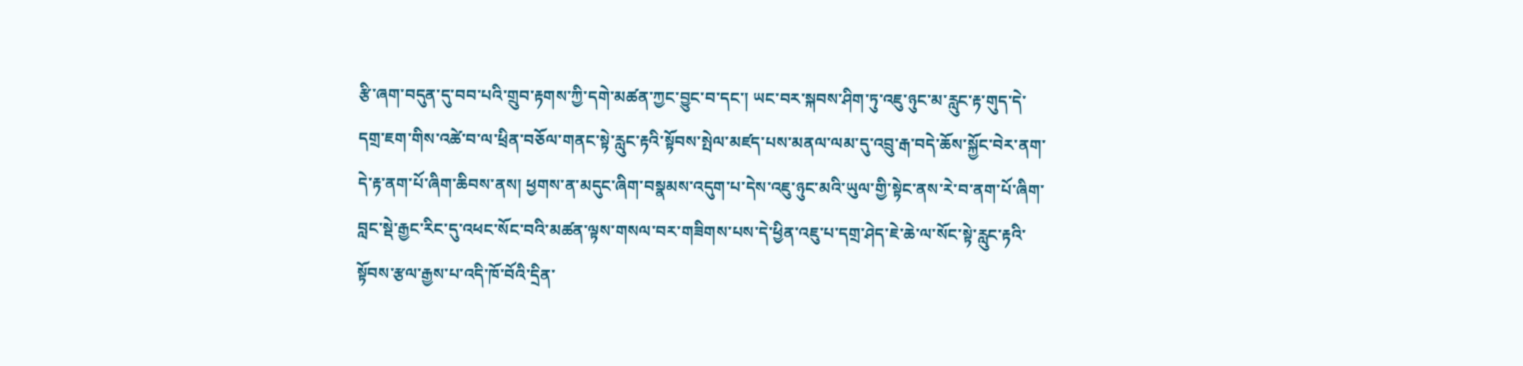རྩི་ཞག་བདུན་དུ་བབ་པའི་གྲུབ་རྟགས་ཀྱི་དགེ་མཚན་ཀྱང་བྱུང་བ་དང་། ཡང་བར་སྐབས་ཤིག་ཏུ་འཇུ་ཉུང་མ་རླུང་རྟ་གུད་དེ་དགྲ་ཇག་གིས་འཚེ་བ་ལ་ཕྲིན་བཅོལ་གནང་སྟེ་རླུང་རྟའི་སྟོབས་སྤེལ་མཛད་པས་མནལ་ལམ་དུ་འབྲུ་རྒ་བདེ་ཆོས་སྐྱོང་བེར་ནག་དེ་རྟ་ནག་པོ་ཞིག་ཆིབས་ནས། ཕྱགས་ན་མདུང་ཞིག་བསྣམས་འདུག་པ་དེས་འཇུ་ཉུང་མའི་ཡུལ་གྱི་སྟེང་ནས་རེ་བ་ནག་པོ་ཞིག་བླང་སྡེ་རྒྱང་རིང་དུ་འཕང་སོང་བའི་མཚན་ལྟས་གསལ་བར་གཟིགས་པས་དེ་ཕྱིན་འཇུ་པ་དགྲ་ཤེད་ཇེ་ཆེ་ལ་སོང་སྟེ་རླུང་རྟའི་སྟོབས་རྩལ་རྒྱས་པ་འདི་ཁོ་བོའི་དྲིན་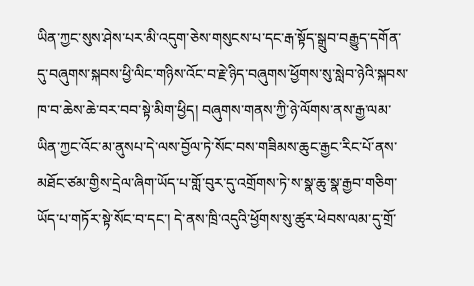ཡིན་ཀྱང་སུས་ཤེས་པར་མི་འདུག་ཅེས་གསུངས་པ་དང་རྒ་སྟོད་སྒྲུབ་བརྒྱུད་དགོན་དུ་བཞུགས་སྐབས་ཕྱི་ལིང་གཉིས་འོང་བ་རྗེ་ཉིད་བཞུགས་ཕྱོགས་སུ་སླེབ་ཉེའི་སྐབས་ཁ་བ་ཆེས་ཆེ་བར་བབ་སྟེ་མིག་ཕྱིད། བཞུགས་གནས་ཀྱི་ཉེ་ལོགས་ནས་རྒྱ་ལམ་ཡིན་ཀྱང་འོང་མ་ནུསཔ་དེ་ལས་བྱོལ་ཏེ་སོང་བས་གཟིམས་ཆུང་རྒྱང་རིང་པོ་ནས་མཐོང་ཙམ་གྱིས་དྲེལ་ཞིག་ཡོད་པ་གློ་བུར་དུ་འགྲོགས་ཏེ་ས་སྣ་ཆུ་སྣ་རྒྱབ་གཅིག་ཡོད་པ་གཏོར་སྟེ་སོང་བ་དང་། དེ་ནས་ཁྲི་འདུའི་ཕྱོགས་སུ་ཚུར་ཕེབས་ལམ་དུ་གྲོ་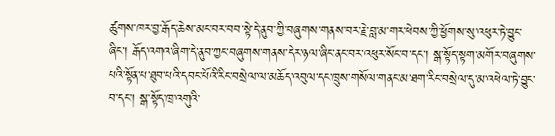ཚུགས་ཁར་བྱ་རྒོད་ཆེས་མང་བར་བབ་སྟེ་དེ་ནུབ་ཀྱི་བཞུགས་གནས་བར་རྗེ་བླ་མ་གར་ཕེབས་ཀྱི་ཕྱོགས་སུ་འཕུར་ཏེ་བྱུང་ཞིང་། རྒོད་འགའ་ཞིག་དེ་ནུབ་ཀྱང་བཞུགས་གནས་དེར་ཉལ་ཞིང་ནང་བར་འཕུར་སོང་བ་དང་། སྒ་སྟོད་སྟག་མགོར་བཞུགས་པའི་སྟོན་པ་ཐུབ་པའི་དབང་པོའི་རིང་བསྲེལ་ལ་མཆོད་འབུལ་དང་ཁྲུས་གསོལ་གནང་མ་ཐག་རིང་བསྲེལ་དུ་མ་འཕེལ་ཏེ་བྱུང་བ་དང་། སྒ་སྟོད་ཁྲ་འགུའི་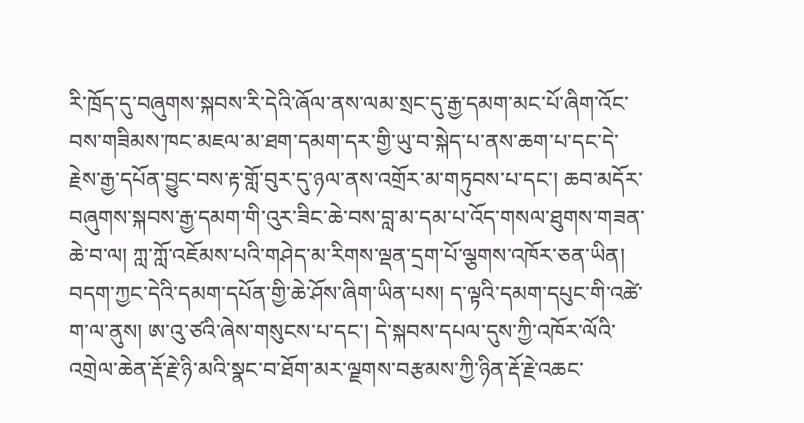རི་ཁྲོད་དུ་བཞུགས་སྐབས་རི་དེའི་ཞོལ་ནས་ལམ་སྲང་དུ་རྒྱ་དམག་མང་པོ་ཞིག་འོང་བས་གཟིམས་ཁང་མཇལ་མ་ཐག་དམག་དར་གྱི་ཡུ་བ་སྐེད་པ་ནས་ཆག་པ་དང་དེ་རྗེས་རྒྱ་དཔོན་བྱུང་བས་རྟ་གློ་བུར་དུ་ཉལ་ནས་འགྲོར་མ་གཏུབས་པ་དང་། ཆབ་མདོར་བཞུགས་སྐབས་རྒྱ་དམག་གི་འུར་ཟིང་ཆེ་བས་བླ་མ་དམ་པ་འོད་གསལ་ཐུགས་གཟན་ཆེ་བ་ལ། ཀླ་ཀློ་འཇོམས་པའི་གཤེད་མ་རིགས་ལྡན་དྲག་པོ་ལྕགས་འཁོར་ཅན་ཡིན། བདག་ཀྱང་དེའི་དམག་དཔོན་གྱི་ཆེ་ཤོས་ཞིག་ཡིན་པས། ད་ལྟའི་དམག་དཔུང་གི་འཚེ་ག་ལ་ནུས། ཨ་འུ་ཙའི་ཞེས་གསུངས་པ་དང་། དེ་སྐབས་དཔལ་དུས་ཀྱི་འཁོར་ལོའི་འགྲེལ་ཆེན་རྡོ་རྗེ་ཉི་མའི་སྣང་བ་ཐོག་མར་ལྗགས་བརྩམས་ཀྱི་ཉིན་རྡོ་རྗེ་འཆང་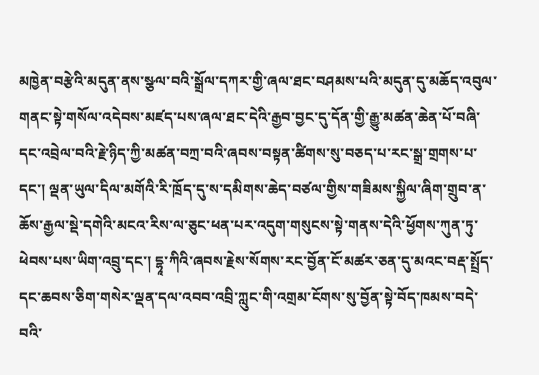མཁྱེན་བརྩེའི་མདུན་ནས་སྩལ་བའི་སྒྲོལ་དཀར་གྱི་ཞལ་ཐང་བཤམས་པའི་མདུན་དུ་མཆོད་འབུལ་གནང་སྟེ་གསོལ་འདེབས་མཛད་པས་ཞལ་ཐང་དེའི་རྒྱབ་བྱང་དུ་དོན་གྱི་རྒྱུ་མཚན་ཆེན་པོ་བཞི་དང་འབྲེལ་བའི་རྗེ་ཉིད་ཀྱི་མཚན་བཀྲ་བའི་ཞབས་བསྟན་ཚིགས་སུ་བཅད་པ་རང་སྒྲ་གྲགས་པ་དང་། ལྡན་ཡུལ་དིལ་མགོའི་རི་ཁྲོད་དུ་ས་དམིགས་ཆེད་བཙལ་གྱིས་གཟིམས་སྐྱིལ་ཞིག་གྲུབ་ན་ཆོས་རྒྱལ་སྡེ་དགེའི་མངའ་རིས་ལ་ཅུང་ཕན་པར་འདུག་གསུངས་སྟེ་གནས་དེའི་ཕྱོགས་ཀུན་ཏུ་ཕེབས་པས་ཡིག་འབྲུ་དང་། དྷཱ་ཀིའི་ཞབས་རྗེས་སོགས་རང་བྱོན་ངོ་མཚར་ཅན་དུ་མའང་བརྡ་སྤྲོད་དང་ཆབས་ཅིག་གསེར་ལྡན་དལ་འབབ་འབྲི་ཀླུང་གི་འགྲམ་ངོགས་སུ་བྱོན་སྟེ་བོད་ཁམས་བདེ་བའི་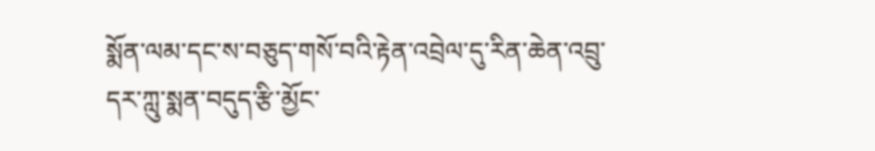སྨོན་ལམ་དང་ས་བཅུད་གསོ་བའི་རྟེན་འབྲེལ་དུ་རིན་ཆེན་འབྲུ་དར་ཀླུ་སྨན་བདུད་རྩི་མྱོང་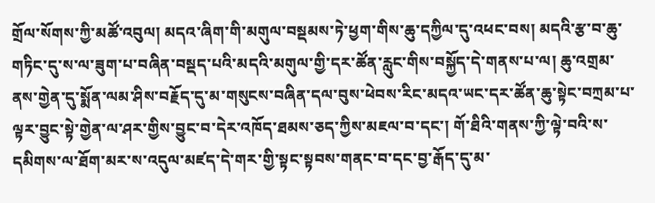གྲོལ་སོགས་ཀྱི་མཚོ་འབུལ། མདའ་ཞིག་གི་མགུལ་བསྡམས་ཏེ་ཕྱག་གིས་ཆུ་དཀྱིལ་དུ་འཕང་བས། མདའི་རྩ་བ་ཆུ་གཏིང་དུ་ས་ལ་ཟུག་པ་བཞིན་བསྡད་པའི་མདའི་མགུལ་གྱི་དར་ཚོན་རླུང་གིས་བསྐྱོད་དེ་གནས་པ་ལ། ཆུ་འགྲམ་ནས་གྱེན་དུ་སྨོན་ལམ་ཤིས་བརྗོད་དུ་མ་གསུངས་བཞིན་དལ་བུས་ཕེབས་རིང་མདའ་ཡང་དར་ཚོན་ཆུ་སྟེང་བཀྲམ་པ་ལྟར་བྱུང་སྟེ་གྱེན་ལ་ཤར་གྱིས་བྱུང་བ་དེར་འཁོད་ཐམས་ཅད་ཀྱིས་མཇལ་བ་དང་། གོ་ཐིའི་གནས་ཀྱི་ལྟེ་བའི་ས་དམིགས་ལ་ཐོག་མར་ས་འདུལ་མཛད་དེ་གར་གྱི་སྟང་སྟབས་གནང་བ་དང་བྱ་རྒོད་དུ་མ་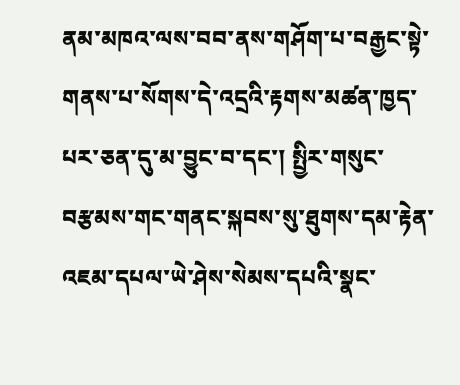ནམ་མཁའ་ལས་བབ་ནས་གཤོག་པ་བརྒྱང་སྟེ་གནས་པ་སོགས་དེ་འདྲའི་རྟགས་མཚན་ཁྱད་པར་ཅན་དུ་མ་བྱུང་བ་དང་། སྤྱིར་གསུང་བརྩམས་གང་གནང་སྐབས་སུ་ཐུགས་དམ་རྟེན་འཇམ་དཔལ་ཡེ་ཤེས་སེམས་དཔའི་སྣང་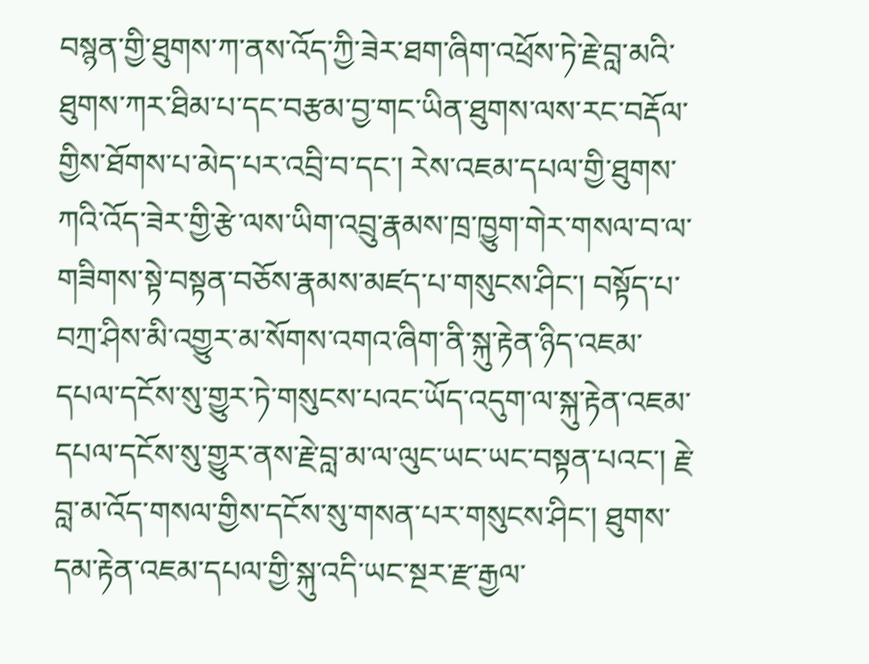བསྙན་གྱི་ཐུགས་ཀ་ནས་འོད་ཀྱི་ཟེར་ཐག་ཞིག་འཕྲོས་ཏེ་རྗེ་བླ་མའི་ཐུགས་ཀར་ཐིམ་པ་དང་བརྩམ་བྱ་གང་ཡིན་ཐུགས་ལས་རང་བརྡོལ་གྱིས་ཐོགས་པ་མེད་པར་འབྲི་བ་དང་། རེས་འཇམ་དཔལ་གྱི་ཐུགས་ཀའི་འོད་ཟེར་གྱི་རྩེ་ལས་ཡིག་འབྲུ་རྣམས་ཁྲ་ཁྱུག་གེར་གསལ་བ་ལ་གཟིགས་སྟེ་བསྟན་བཅོས་རྣམས་མཛད་པ་གསུངས་ཤིང་། བསྟོད་པ་བཀྲ་ཤིས་མི་འགྱུར་མ་སོགས་འགའ་ཞིག་ནི་སྐུ་རྟེན་ཉིད་འཇམ་དཔལ་དངོས་སུ་གྱུར་ཏེ་གསུངས་པའང་ཡོད་འདུག་ལ་སྐུ་རྟེན་འཇམ་དཔལ་དངོས་སུ་གྱུར་ནས་རྗེ་བླ་མ་ལ་ལུང་ཡང་ཡང་བསྟན་པའང་། རྗེ་བླ་མ་འོད་གསལ་གྱིས་དངོས་སུ་གསན་པར་གསུངས་ཤིང་། ཐུགས་དམ་རྟེན་འཇམ་དཔལ་གྱི་སྐུ་འདི་ཡང་སྔར་རྫ་རྒྱལ་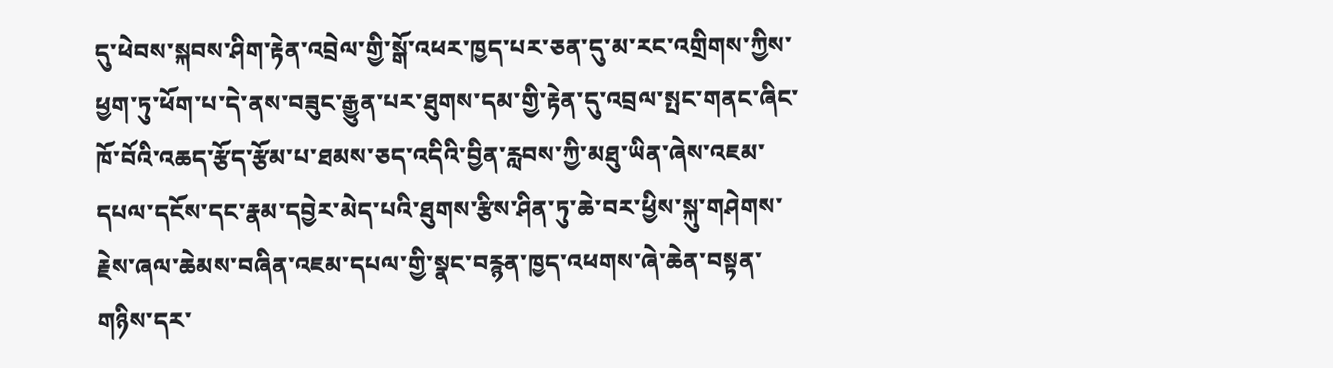དུ་ཕེབས་སྐབས་ཤིག་རྟེན་འབྲེལ་གྱི་སྒོ་འཕར་ཁྱད་པར་ཅན་དུ་མ་རང་འགྲིགས་ཀྱིས་ཕྱག་ཏུ་ཕོག་པ་དེ་ནས་བཟུང་རྒྱུན་པར་ཐུགས་དམ་གྱི་རྟེན་དུ་འབྲལ་སྤང་གནང་ཞིང་ཁོ་བོའི་འཆད་རྩོད་རྩོམ་པ་ཐམས་ཅད་འདིའི་བྱིན་རླབས་ཀྱི་མཐུ་ཡིན་ཞེས་འཇམ་དཔལ་དངོས་དང་རྣམ་དབྱེར་མེད་པའི་ཐུགས་རྩིས་ཤིན་ཏུ་ཆེ་བར་ཕྱིས་སྐུ་གཤེགས་རྗེས་ཞལ་ཆེམས་བཞིན་འཇམ་དཔལ་གྱི་སྣང་བརྙན་ཁྱད་འཕགས་ཞེ་ཆེན་བསྟན་གཉིས་དར་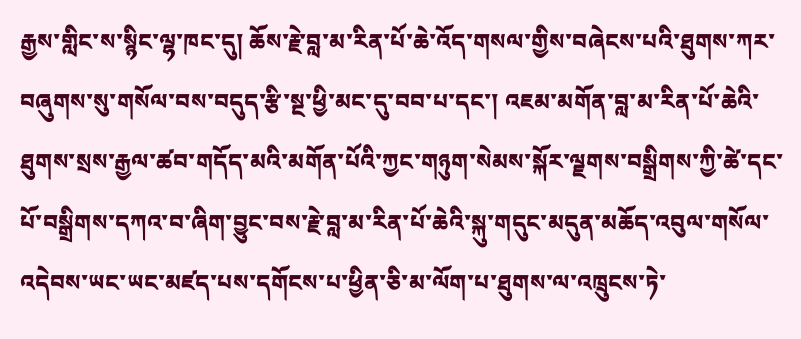རྒྱས་གླིང་ས་སྙིང་ལྷ་ཁང་དུ། ཆོས་རྗེ་བླ་མ་རིན་པོ་ཆེ་འོད་གསལ་གྱིས་བཞེངས་པའི་ཐུགས་ཀར་བཞུགས་སུ་གསོལ་བས་བདུད་རྩི་སྔ་ཕྱི་མང་དུ་བབ་པ་དང་། འཇམ་མགོན་བླ་མ་རིན་པོ་ཆེའི་ཐུགས་སྲས་རྒྱལ་ཚབ་གདོད་མའི་མགོན་པོའི་ཀྱང་གཉུག་སེམས་སྐོར་ལྗགས་བསྒྲིགས་ཀྱི་ཚེ་དང་པོ་བསྒྲིགས་དཀའ་བ་ཞིག་བྱུང་བས་རྗེ་བླ་མ་རིན་པོ་ཆེའི་སྐུ་གདུང་མདུན་མཆོད་འབུལ་གསོལ་འདེབས་ཡང་ཡང་མཛད་པས་དགོངས་པ་ཕྱིན་ཅི་མ་ལོག་པ་ཐུགས་ལ་འཁྲུངས་ཏེ་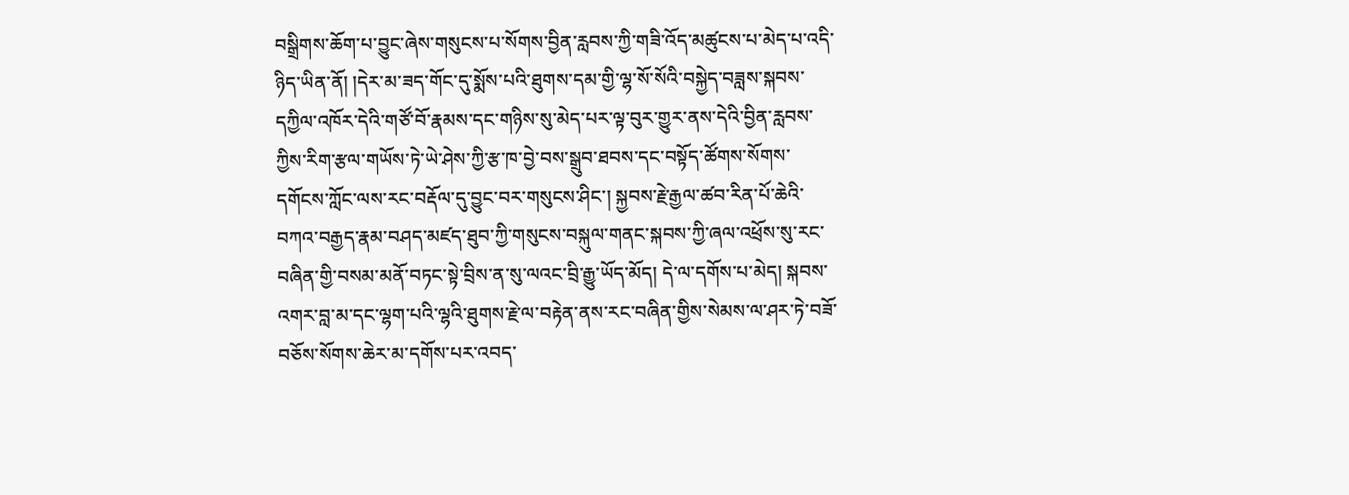བསྒྲིགས་ཆོག་པ་བྱུང་ཞེས་གསུངས་པ་སོགས་བྱིན་རླབས་ཀྱི་གཟི་འོད་མཚུངས་པ་མེད་པ་འདི་ཉིད་ཡིན་ནོ། །དེར་མ་ཟད་གོང་དུ་སྨོས་པའི་ཐུགས་དམ་གྱི་ལྷ་སོ་སོའི་བསྐྱེད་བཟླས་སྐབས་དཀྱིལ་འཁོར་དེའི་གཙོ་བོ་རྣམས་དང་གཉིས་སུ་མེད་པར་ལྟ་བུར་གྱུར་ནས་དེའི་བྱིན་རླབས་ཀྱིས་རིག་རྩལ་གཡོས་ཏེ་ཡེ་ཤེས་ཀྱི་རྩ་ཁ་བྱེ་བས་སྒྲུབ་ཐབས་དང་བསྟོད་ཚོགས་སོགས་དགོངས་ཀློང་ལས་རང་བརྡོལ་དུ་བྱུང་བར་གསུངས་ཤིང་། སྐྱབས་རྗེ་རྒྱལ་ཚབ་རིན་པོ་ཆེའི་བཀའ་བརྒྱད་རྣམ་བཤད་མཛད་ཐུབ་ཀྱི་གསུངས་བསྐུལ་གནང་སྐབས་ཀྱི་ཞལ་འཕྲོས་སུ་རང་བཞིན་གྱི་བསམ་མནོ་བཏང་སྟེ་བྲིས་ན་སུ་ལའང་བྲི་རྒྱུ་ཡོད་མོད། དེ་ལ་དགོས་པ་མེད། སྐབས་འགར་བླ་མ་དང་ལྷག་པའི་ལྷའི་ཐུགས་རྗེ་ལ་བརྟེན་ནས་རང་བཞིན་གྱིས་སེམས་ལ་ཤར་ཏེ་བཟོ་བཅོས་སོགས་ཆེར་མ་དགོས་པར་འབད་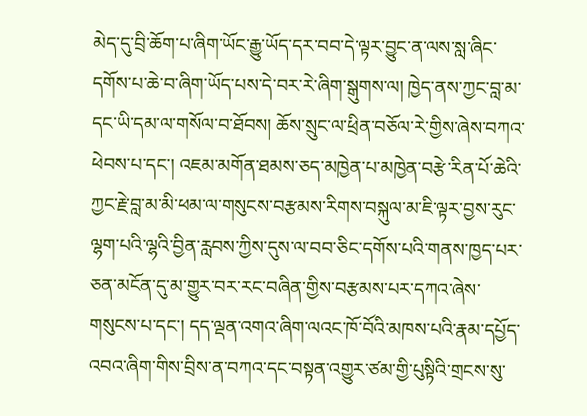མེད་དུ་བྲི་ཆོག་པ་ཞིག་ཡོང་རྒྱུ་ཡོད་དར་བབ་དེ་ལྟར་བྱུང་ན་ལས་སླ་ཞིང་དགོས་པ་ཆེ་བ་ཞིག་ཡོད་པས་དེ་བར་རེ་ཞིག་སྒུགས་ལ། ཁྱེད་ནས་ཀྱང་བླ་མ་དང་ཡི་དམ་ལ་གསོལ་བ་ཐོབས། ཆོས་སྲུང་ལ་ཕྲིན་བཅོལ་རེ་གྱིས་ཞེས་བཀའ་ཕེབས་པ་དང་། འཇམ་མགོན་ཐམས་ཅད་མཁྱེན་པ་མཁྱེན་བརྩེ་རིན་པོ་ཆེའི་ཀྱང་རྗེ་བླ་མ་མི་ཕམ་ལ་གསུངས་བརྩམས་རིགས་བསྐུལ་མ་ཇི་ལྟར་བྱས་རུང་ལྷག་པའི་ལྷའི་བྱིན་རླབས་ཀྱིས་དུས་ལ་བབ་ཅིང་དགོས་པའི་གནས་ཁྱད་པར་ཅན་མངོན་དུ་མ་གྱུར་བར་རང་བཞིན་གྱིས་བརྩམས་པར་དཀའ་ཞེས་གསུངས་པ་དང་། དད་ལྡན་འགའ་ཞིག་ལའང་ཁོ་བོའི་མཁས་པའི་རྣམ་དཔྱོད་འབའ་ཞིག་གིས་བྲིས་ན་བཀའ་དང་བསྟན་འགྱུར་ཙམ་གྱི་པུསྟིའི་གྲངས་སུ་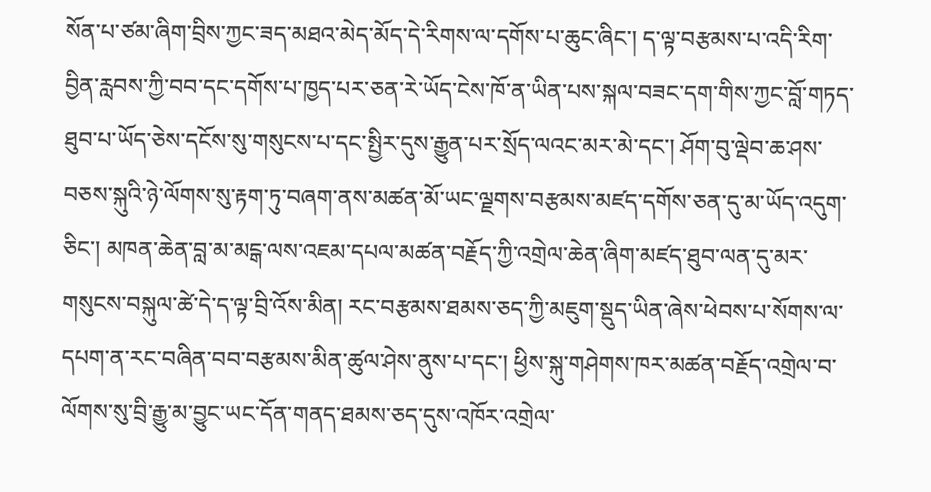སོན་པ་ཙམ་ཞིག་བྲིས་ཀྱང་ཟད་མཐའ་མེད་མོད་དེ་རིགས་ལ་དགོས་པ་ཆུང་ཞིང་། ད་ལྟ་བརྩམས་པ་འདི་རིག་བྱིན་རླབས་ཀྱི་བབ་དང་དགོས་པ་ཁྱད་པར་ཅན་རེ་ཡོད་ངེས་ཁོ་ན་ཡིན་པས་སྐལ་བཟང་དག་གིས་ཀྱང་བློ་གཏད་ཐུབ་པ་ཡོད་ཅེས་དངོས་སུ་གསུངས་པ་དང་སྤྱིར་དུས་རྒྱུན་པར་སྲོད་ལའང་མར་མེ་དང་། ཤོག་བུ་ལྡེབ་ཆ་ཤས་བཅས་སྐུའི་ཉེ་ལོགས་སུ་རྟག་ཏུ་བཞག་ནས་མཚན་མོ་ཡང་ལྗགས་བརྩམས་མཛད་དགོས་ཅན་དུ་མ་ཡོད་འདུག་ཅིང་། མཁན་ཆེན་བླ་མ་མངྒ་ལས་འཇམ་དཔལ་མཚན་བརྗོད་ཀྱི་འགྲེལ་ཆེན་ཞིག་མཛད་ཐུབ་ལན་དུ་མར་གསུངས་བསྐུལ་ཚེ་དེ་ད་ལྟ་བྲི་འོས་མིན། རང་བརྩམས་ཐམས་ཅད་ཀྱི་མཇུག་སྡུད་ཡིན་ཞེས་ཕེབས་པ་སོགས་ལ་དཔག་ན་རང་བཞིན་བབ་བརྩམས་མིན་ཚུལ་ཤེས་ནུས་པ་དང་། ཕྱིས་སྐུ་གཤེགས་ཁར་མཚན་བརྗོད་འགྲེལ་བ་ལོགས་སུ་བྲི་རྒྱུ་མ་བྱུང་ཡང་དོན་གནད་ཐམས་ཅད་དུས་འཁོར་འགྲེལ་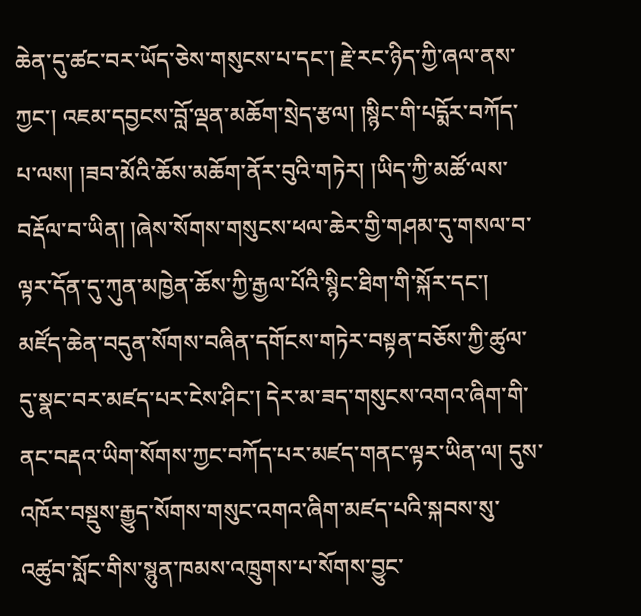ཆེན་དུ་ཚང་བར་ཡོད་ཅེས་གསུངས་པ་དང་། རྗེ་རང་ཉིད་ཀྱི་ཞལ་ནས་ཀྱང་། འཇམ་དབྱངས་བློ་ལྡན་མཆོག་སྲེད་རྩལ། །སྙིང་གི་པདྨོར་བཀོད་པ་ལས། །ཟབ་མོའི་ཆོས་མཆོག་ནོར་བུའི་གཏེར། །ཡིད་ཀྱི་མཚོ་ལས་བརྡོལ་བ་ཡིན། །ཞེས་སོགས་གསུངས་ཕལ་ཆེར་གྱི་གཤམ་དུ་གསལ་བ་ལྟར་དོན་དུ་ཀུན་མཁྱེན་ཆོས་ཀྱི་རྒྱལ་པོའི་སྙིང་ཐིག་གི་སྐོར་དང་། མཛོད་ཆེན་བདུན་སོགས་བཞིན་དགོངས་གཏེར་བསྟན་བཅོས་ཀྱི་ཚུལ་དུ་སྣང་བར་མཛད་པར་ངེས་ཤིང་། དེར་མ་ཟད་གསུངས་འགའ་ཞིག་གི་ནང་བརྡའ་ཡིག་སོགས་ཀྱང་བཀོད་པར་མཛད་གནང་ལྟར་ཡིན་ལ། དུས་འཁོར་བསྡུས་རྒྱུད་སོགས་གསུང་འགའ་ཞིག་མཛད་པའི་སྐབས་སུ་འཚུབ་སློང་གིས་སྙུན་ཁམས་འཁྲུགས་པ་སོགས་བྱུང་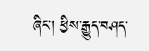ཞིང་། ཕྱིས་རྒྱུད་བཤད་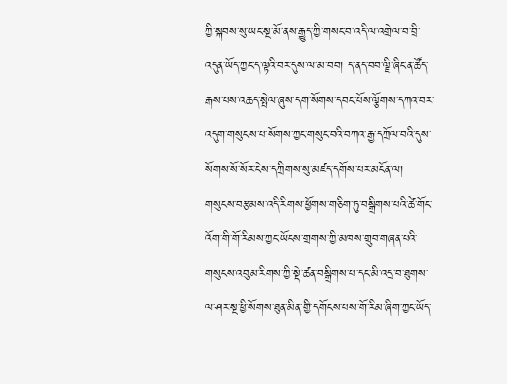ཀྱི་སྐབས་སུ་ཡང་སྔ་མོ་ནས་རྒྱུད་ཀྱི་གསང་བ་འདི་ལ་འགྲེལ་བ་བྲི་འདུན་ཡོད་ཀྱང་ད་ལྟའི་བར་དུས་ལ་མ་བབ། ད་ནད་བབ་ལྗི་ཞིང་ན་ཚོད་རྒས་པས་འཆད་སྤེལ་ཞུས་དག་སོགས་དབང་པོས་ལྕོགས་དཀའ་བར་འདུག་གསུངས་པ་སོགས་ཀྱང་གསུང་བའི་བཀའ་རྒྱ་དཀྲོལ་བའི་དུས་སོགས་སོ་སོར་ངེས་དཀྲིགས་སུ་མཛད་དགོས་པར་མངོན་ལ། གསུངས་བརྩམས་འདི་རིགས་ཕྱོགས་གཅིག་ཏུ་བསྒྲིགས་པའི་ཚེ་གོང་འོག་གི་གོ་རིམས་ཀྱང་ཡོངས་གྲགས་ཀྱི་མཁས་གྲུབ་གཞན་པའི་གསུངས་འབུམ་རིགས་ཀྱི་སྡེ་ཚན་བསྒྲིགས་པ་དང་མི་འདྲ་བ་ཐུགས་ལ་ཤར་སྔ་ཕྱི་སོགས་ཐུན་མིན་གྱི་དགོངས་པས་གོ་རིམ་ཞིག་ཀྱང་ཡོད་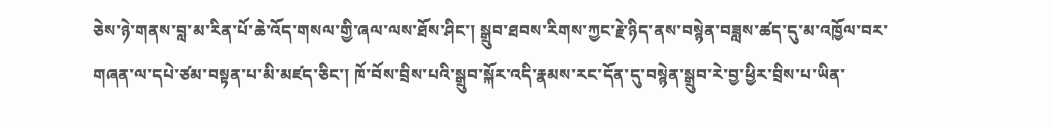ཅེས་ཉེ་གནས་བླ་མ་རིན་པོ་ཆེ་འོད་གསལ་གྱི་ཞལ་ལས་ཐོས་ཤིང་། སྒྲུབ་ཐབས་རིགས་ཀྱང་རྗེ་ཉིད་ནས་བསྙེན་བཟླས་ཚད་དུ་མ་འཁྱོལ་བར་གཞན་ལ་དཔེ་ཙམ་བསྟན་པ་མི་མཛད་ཅིང་། ཁོ་བོས་བྲིས་པའི་སྒྲུབ་སྐོར་འདི་རྣམས་རང་དོན་དུ་བསྙེན་སྒྲུབ་རེ་བྱ་ཕྱིར་བྲིས་པ་ཡིན་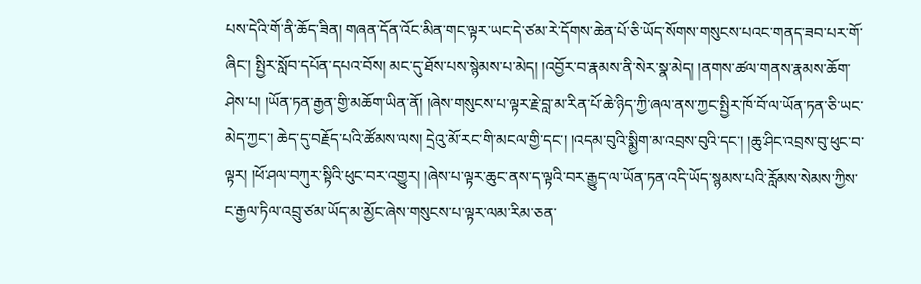པས་དེའི་གོ་ནི་ཆོད་ཟིན། གཞན་དོན་འོང་མིན་གང་ལྟར་ཡང་དེ་ཙམ་རེ་དོགས་ཆེན་པོ་ཅི་ཡོད་སོགས་གསུངས་པའང་གནད་ཟབ་པར་གོ་ཞིང་། སྤྱིར་སློབ་དཔོན་དཔའ་བོས། མང་དུ་ཐོས་པས་སྙེམས་པ་མེད། །འབྱོར་བ་རྣམས་ནི་སེར་སྣ་མེད། །ནགས་ཚལ་གནས་རྣམས་ཆོག་ཤེས་པ། །ཡོན་ཏན་རྒྱན་གྱི་མཆོག་ཡིན་ནོ། །ཞེས་གསུངས་པ་ལྟར་རྗེ་བླ་མ་རིན་པོ་ཆེ་ཉིད་ཀྱི་ཞལ་ནས་ཀྱང་སྤྱིར་ཁོ་བོ་ལ་ཡོན་ཏན་ཅི་ཡང་མེད་ཀྱང་། ཆེད་དུ་བརྗོད་པའི་ཚོམས་ལས། དྲེའུ་མོ་རང་གི་མངལ་གྱི་དང་། །འདམ་བུའི་སྨྱིག་མ་འབྲས་བུའི་དང་། །ཆུ་ཤིང་འབྲས་བུ་ཕུང་བ་ལྟར། །ཕོ་ཤལ་བཀུར་སྟིའི་ཕུང་བར་འགྱུར། །ཞེས་པ་ལྟར་ཆུང་ནས་ད་ལྟའི་བར་རྒྱུད་ལ་ཡོན་ཏན་འདི་ཡོད་སྙམས་པའི་རློམས་སེམས་ཀྱིས་ང་རྒྱལ་ཏིལ་འབྲུ་ཙམ་ཡོད་མ་མྱོང་ཞེས་གསུངས་པ་ལྟར་ལམ་རིམ་ཅན་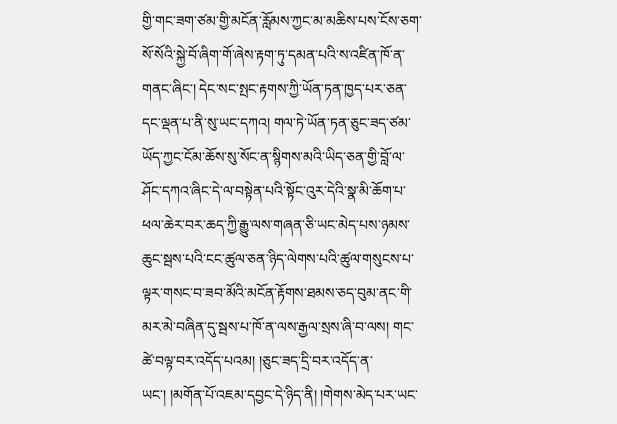གྱི་གང་ཟག་ཙམ་གྱི་མངོན་རློམས་ཀྱང་མ་མཆིས་པས་ངོས་ཅག་སོ་སོའི་སྐྱེ་བོ་ཞིག་གོ་ཞེས་རྟག་ཏུ་དམན་པའི་ས་འཛིན་ཁོ་ན་གནང་ཞིང་། དེང་སང་སྤང་རྟགས་ཀྱི་ཡོན་ཏན་ཁྱད་པར་ཅན་དང་ལྡན་པ་ནི་སུ་ཡང་དཀའ། གལ་ཏེ་ཡོན་ཏན་ཅུང་ཟད་ཙམ་ཡོད་ཀྱང་ངོམ་ཆོས་སུ་སོང་ན་སྙིགས་མའི་ཡིད་ཅན་གྱི་བློ་ལ་ཤོང་དཀའ་ཞིང་དེ་ལ་བསྟེན་པའི་སྟོང་འུར་དེའི་སྣ་མི་ཆོག་པ་ཕལ་ཆེར་བར་ཆད་ཀྱི་རྒྱུ་ལས་གཞན་ཅི་ཡང་མེད་པས་ཉམས་ཆུང་སྦས་པའི་ངང་ཚུལ་ཅན་ཉིད་ལེགས་པའི་ཚུལ་གསུངས་པ་ལྟར་གསང་བ་ཟབ་མོའི་མངོན་རྟོགས་ཐམས་ཅད་བུམ་ནང་གི་མར་མེ་བཞིན་དུ་སྦས་པ་ཁོ་ན་ལས་རྒྱལ་སྲས་ཞི་བ་ལས། གང་ཚེ་བལྟ་བར་འདོད་པའམ། །ཅུང་ཟད་དྲི་བར་འདོད་ན་ཡང་། །མགོན་པོ་འཇམ་དབྱང་དེ་ཉིད་ནི། །གེགས་མེད་པར་ཡང་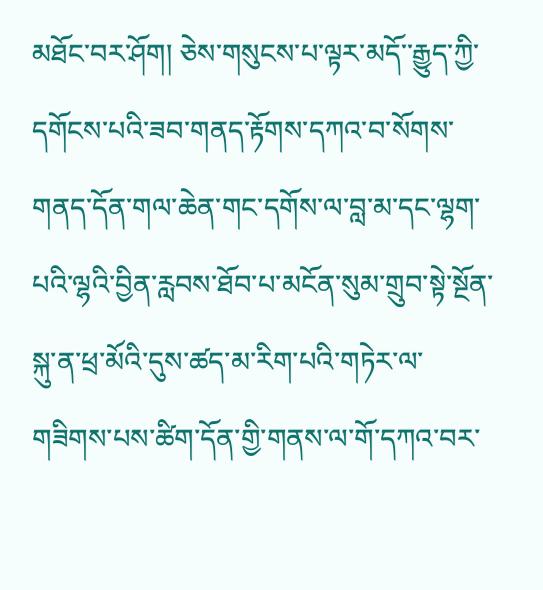མཐོང་བར་ཤོག། ཅེས་གསུངས་པ་ལྟར་མདོ་་རྒྱུད་ཀྱི་དགོངས་པའི་ཟབ་གནད་རྟོགས་དཀའ་བ་སོགས་གནད་དོན་གལ་ཆེན་གང་དགོས་ལ་བླ་མ་དང་ལྷག་པའི་ལྷའི་བྱིན་རླབས་ཐོབ་པ་མངོན་སུམ་གྲུབ་སྟེ་སྔོན་སྐུ་ན་ཕྲ་མོའི་དུས་ཚད་མ་རིག་པའི་གཏེར་ལ་གཟིགས་པས་ཚིག་དོན་གྱི་གནས་ལ་གོ་དཀའ་བར་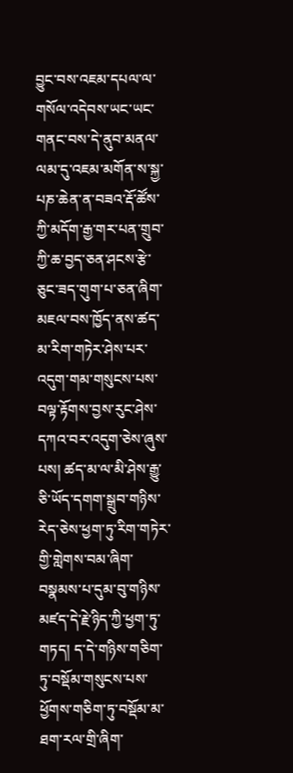བྱུང་བས་འཇམ་དཔལ་ལ་གསོལ་འདེབས་ཡང་ཡང་གནང་བས་དེ་ནུབ་མནལ་ལམ་དུ་འཇམ་མགོན་ས་སྐྱ་པཎ་ཆེན་ན་བཟའ་རྡོ་ཚོས་ཀྱི་མདོག་རྒྱ་གར་པན་གྲུབ་ཀྱི་ཆ་བྱད་ཅན་ཤངས་རྩེ་ཅུང་ཟད་གུག་པ་ཅན་ཞིག་མཇལ་བས་ཁྱོད་ནས་ཚད་མ་རིག་གཏེར་ཤེས་པར་འདུག་གམ་གསུངས་པས་བལྟ་རྟོགས་བྱས་རུང་ཤེས་དཀའ་བར་འདུག་ཅེས་ཞུས་པས། ཚད་མ་ལ་མི་ཤེས་རྒྱུ་ཅི་ཡོད་དགག་སྒྲུབ་གཉིས་རེད་ཅེས་ཕྱག་ཏུ་རིག་གཏེར་གྱི་གླེགས་བམ་ཞིག་བསྣམས་པ་དུམ་བུ་གཉིས་མཛད་དེ་རྗེ་ཉིད་ཀྱི་ཕྱག་ཏུ་གཏད། ད་དེ་གཉིས་གཅིག་ཏུ་བསྡོམ་གསུངས་པས་ཕྱོགས་གཅིག་ཏུ་བསྡོམ་མ་ཐག་རལ་གྲི་ཞིག་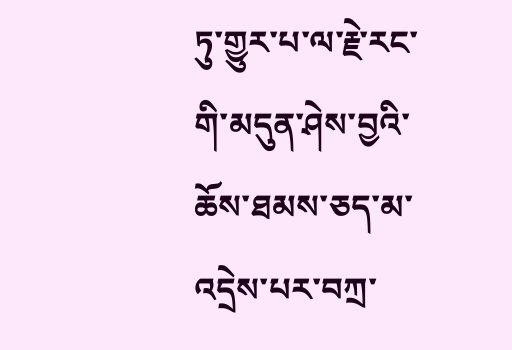ཏུ་གྱུར་པ་ལ་རྗེ་རང་གི་མདུན་ཤེས་བྱའི་ཆོས་ཐམས་ཅད་མ་འདྲེས་པར་བཀྲ་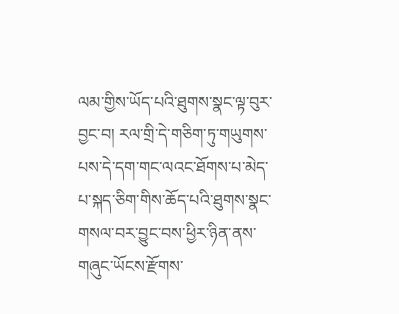ལམ་གྱིས་ཡོད་པའི་ཐུགས་སྣང་ལྟ་བུར་བྱང་བ། རལ་གྲི་དེ་གཅིག་ཏུ་གཡུགས་པས་དེ་དག་གང་ལའང་ཐོགས་པ་མེད་པ་སྐད་ཅིག་གིས་ཆོད་པའི་ཐུགས་སྣང་གསལ་བར་བྱུང་བས་ཕྱིར་ཉིན་ནས་གཞུང་ཡོངས་རྫོགས་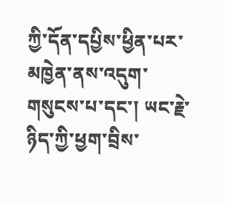ཀྱི་དོན་དཔྱིས་ཕྱིན་པར་མཁྱེན་ནས་འདུག་གསུངས་པ་དང་། ཡང་རྗེ་ཉིད་ཀྱི་ཕྱག་བྲིས་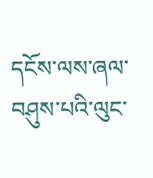དངོས་ལས་ཞལ་བཤུས་པའི་ལུང་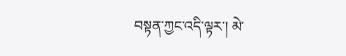བསྟན་ཀྱང་འདི་ལྟར་། མེ་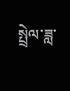སྤྲེལ་ཟླ་